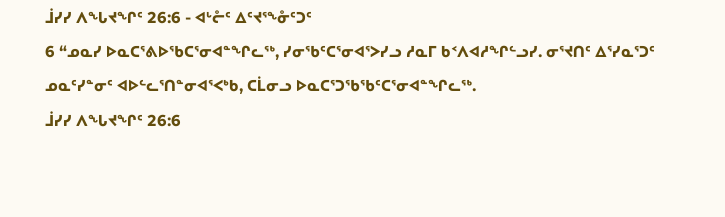ᒨᓯᓯ ᐱᖓᔪᖏᑦ 26:6 - ᐊᒡᓔᑦ ᐃᑦᔪᕐᖕᓁᑦᑐᑦ
6 “ᓄᓇᓯ ᐅᓇᑕᕐᕕᐅᖃᑕᕐᓂᐊᓐᖏᓚᖅ, ᓯᓂᖃᑦᑕᕐᓂᐊᕐᐳᓯᓗ ᓱᓇᒥ ᑲᑉᐱᐊᓱᖏᓪᓗᓯ. ᓂᕐᔪᑎᑦ ᐃᕐᓯᓇᕐᑐᑦ ᓄᓇᑦᓯᓐᓂᑦ ᐊᐅᓪᓚᕐᑎᓐᓂᐊᕐᐸᒃᑲ, ᑕᒫᓂᓗ ᐅᓇᑕᕐᑐᖃᖃᑦᑕᕐᓂᐊᓐᖏᓚᖅ.
ᒨᓯᓯ ᐱᖓᔪᖏᑦ 26:6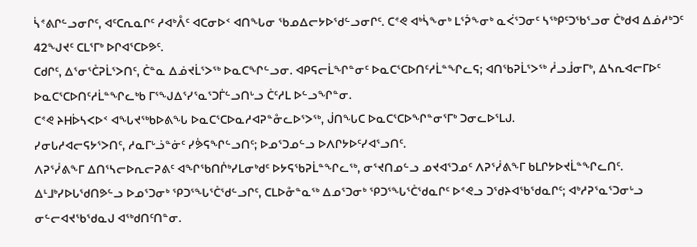ᓵᕝᕕᒋᓪᓗᓂᒋᑦ, ᐊᑦᑕᕆᓇᒋᑦ ᓱᐊᒃᐰᑦ ᐊᑕᓂᐅᑉ ᐊᑎᖓᓂ ᖃᓄᐃᓕᔭᐅᖁᓪᓗᓂᒋᑦ. ᑕᕝᕙ ᐊᒃᓵᖕᓂᒃ ᒪᕐᕉᖕᓂᒃ ᓇᐹᕐᑐᓂᑦ ᓴᖅᑭᑦᑐᖃᕐᓗᓂ ᑖᒃᑯᐊ ᐃᓅᓱᒃᑐᑦ 42ᖑᔪᑦ ᑕᒪᕐᒥᒃ ᐅᒋᐊᕐᑕᐅᕗᑦ.
ᑕᑯᒋᑦ, ᐃᕐᓂᕐᑖᕈᒫᕐᐳᑎᑦ, ᑖᓐᓇ ᐃᓅᔪᒫᕐᐳᖅ ᐅᓇᑕᖏᓪᓗᓂ. ᐊᑭᕋᓕᒫᖏᓐᓂᑦ ᐅᓇᑕᕐᑕᐅᑎᑦᓱᒫᓐᖏᓚᕋ; ᐊᑎᖃᕈᒫᕐᐳᖅ ᓲᓗᒨᓂᒥᒃ, ᐃᓴᕆᐊᓕᒥᐅᑦ ᐅᓇᑕᕐᑕᐅᑎᑦᓱᒫᓐᖏᓚᒃᑲ ᒥᕐᖑᐃᕐᓯᕐᓇᕐᑐᒦᓪᓗᑎᒡᓗ ᑖᑦᓱᒪ ᐅᓪᓗᖏᓐᓂ.
ᑕᕝᕙ ᔨᕼᐆᓴᐸᐅᑉ ᐊᖓᔪᖅᑲᐅᕕᖓ ᐅᓇᑕᕐᑕᐅᓇᓱᐊᕈᓐᓁᓚᐅᕐᐳᖅ, ᒎᑎᖓᑕ ᐅᓇᑕᕐᑕᐅᖏᓐᓂᕐᒥᒃ ᑐᓂᓚᐅᕐᒪᒍ.
ᓯᓂᒐᓱᐊᓕᕋᔭᕐᐳᑎᑦ, ᓱᓇᒥᒡᓘᓐᓃᑦ ᓯᕘᕋᖏᓪᓗᑎᑦ; ᐅᓄᕐᑐᓄᓪᓗ ᐅᐱᒋᔭᐅᑦᓯᐊᕐᓗᑎᑦ.
ᐱᕈᕐᓰᕕᖕᒥ ᐃᑎᕐᓴᓕᐅᕆᓕᕈᕕᑦ ᐊᖏᖃᑎᒌᒃᓯᒪᓂᒃᑯᑦ ᐅᔭᕋᖃᕈᒫᓐᖏᓚᖅ, ᓂᕐᔪᑎᓄᓪᓗ ᓄᔪᐊᕐᑐᓄᑦ ᐱᕈᕐᓰᕕᖕᒥ ᑲᒪᒋᔭᐅᔪᒫᓐᖏᓚᑎᑦ.
ᐃᒻᒧᒃᓯᐅᒐᖁᑎᕗᓪᓗ ᐅᓄᕐᑐᓂᒃ ᕿᑐᕐᖓᕐᑖᖁᓪᓗᒋᑦ, ᑕᒪᐅᓁᓐᓇᖅ ᐃᓄᕐᑐᓂᒃ ᕿᑐᕐᖓᕐᑖᖁᓇᒋᑦ ᐅᕝᕙᓗ ᑐᖁᔨᐊᖃᖁᓇᒋᑦ; ᐊᒃᓱᕈᕐᓇᕐᑐᓂᒡᓗ ᓂᓪᓕᐊᔪᖃᖁᓇᒍ ᐊᖅᑯᑎᑦᑎᓐᓂ.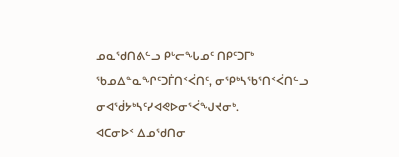ᓄᓇᖁᑎᕕᓪᓗ ᑭᒡᓕᖓᓄᑦ ᑎᑭᑦᑐᒥᒃ ᖃᓄᐃᓐᓇᖏᑦᑐᒦᑎᑉᐹᑎᑦ, ᓂᕿᒃᓴᖃᕐᑎᑉᐹᑎᓪᓗ ᓂᐊᖂᔭᒃᓴᑦᓯᐊᕙᐅᓂᕐᐹᖑᔪᓂᒃ.
ᐊᑕᓂᐅᑉ ᐃᓄᖁᑎᓂ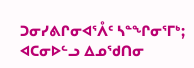ᑐᓂᓯᕕᒋᓂᐊᕐᐰᑦ ᓴᓐᖏᓂᕐᒥᒃ; ᐊᑕᓂᐅᓪᓗ ᐃᓄᖁᑎᓂ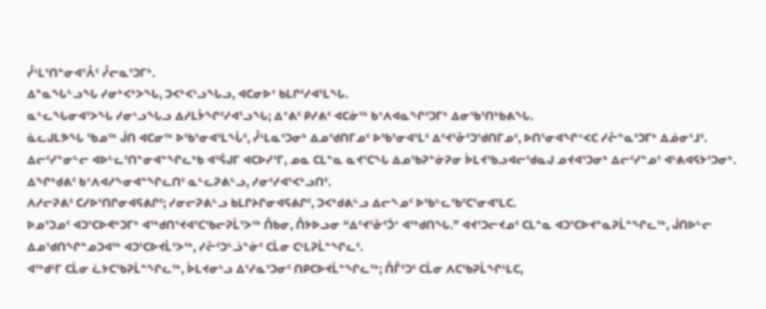ᓮᒻᒪᕐᑎᓐᓂᐊᕐᐰᑦ ᓮᓕᓇᕐᑐᒥᒃ.
ᐃᓐᓇᖓᓪᓗᖓ ᓯᓂᒃᐸᒃᐳᖓ, ᑐᐸᒃᐸᒡᓗᖓᓗ, ᐊᑕᓂᐅᑉ ᑲᒪᒋᑦᓯᐊᕐᒪᖓ.
ᓇᓪᓚᖓᓂᐊᕐᐳᖓ ᓯᓂᒡᓗᖓᓗ ᐃᓱᒪᔮᖏᑦᓯᐊᕐᓗᖓ; ᐃᕝᕕᑦ ᑭᓯᕕᑦ ᐊᑕᓃᖅ ᑲᑉᐱᐊᓇᖏᑦᑐᒥᒃ ᐃᓂᖃᕐᑎᒃᑲᕕᖓ.
ᓈᓚᒍᒪᕗᖓ ᖃᓄᖅ ᒎᑎ ᐊᑕᓂᖅ ᐅᖃᕐᓂᐊᕐᒪᖔᑦ, ᓮᒻᒪᓇᕐᑐᓂᒃ ᐃᓄᖁᑎᒥᓄᑦ ᐅᖃᕐᓂᐊᕐᒪᑦ ᐃᑦᔪᕐᓁᑦᑐᖁᑎᒥᓄᑦ, ᐅᑎᕐᓂᐊᖏᑉᐸᑕ ᓯᓔᓐᓇᕐᑐᒥᒃ ᐃᓅᓂᕐᒧᑦ.
ᐃᓕᑦᓯᓐᓂᓪᓕ ᐊᐅᓪᓚᕐᑎᓐᓂᐊᓐᖏᓚᒃᑲ ᐊᕐᕌᒍᒥ ᐊᑕᐅᓯᕐᒥ, ᓄᓇ ᑕᒪᓐᓇ ᓇᔪᕐᑕᖓ ᐃᓄᖃᕈᓐᓃᕈᓂ ᐆᒪᔪᖃᓗᐊᓕᖁᓇᒍ ᓄᔪᐊᕐᑐᓂᒃ ᐃᓕᑦᓯᓐᓄᑦ ᐊᒡᕕᐊᕋᔭᕐᑐᓂᒃ.
ᐃᖏᒃᑯᕕᑦ ᑲᑉᐱᐊᓱᖕᓂᐊᓐᖏᓚᑎᑦ ᓇᓪᓚᕈᕕᓪᓗ, ᓯᓂᑦᓯᐊᕐᐸᒃᓗᑎᑦ.
ᐱᓱᓕᕈᕕᑦ ᑕᓯᐅᕐᑎᒋᓂᐊᕋᕕᒋᑦ; ᓯᓂᓕᕈᕕᓪᓗ ᑲᒪᒋᔨᒋᓂᐊᕋᕕᒋᑦ, ᑐᐸᒃᑯᕕᓪᓗ ᐃᓕᖕᓄᑦ ᐅᖃᓪᓚᖃᑦᑕᕐᓂᐊᕐᒪᑕ.
ᐅᓄᕐᑐᓄᑦ ᐊᑐᕐᑕᐅᕙᒃᑐᒥᒃ ᐊᖅᑯᑎᕐᔪᐊᕐᑕᖃᓕᕈᒫᕐᐳᖅ ᑍᑲᓂ, ᑍᔭᐅᓗᓂ “ᐃᑦᔪᕐᓁᑦᑑᑉ ᐊᖅᑯᑎᖓ.” ᐊᔪᕐᑐᓕᔪᓄᑦ ᑕᒪᓐᓇ ᐊᑐᕐᑕᐅᔪᓐᓇᕈᒫᓐᖏᓚᖅ, ᒎᑎᐅᓪᓕ ᐃᓄᖁᑎᖏᓐᓄᑐᐊᖅ ᐊᑐᕐᑕᐅᔪᒫᕐᐳᖅ, ᓯᓔᑦᑐᓪᓘᓐᓃᑦ ᑕᒫᓂ ᑕᒻᒪᕈᒫᓐᖏᓚᑦ.
ᐊᖅᑯᒻᒥ ᑕᒫᓂ ᓛᔭᑕᖃᕈᒫᓐᖏᓚᖅ, ᐆᒪᔪᓂᒡᓗ ᐃᕐᓯᓇᕐᑐᓂᑦ ᑎᑭᑕᐅᔪᒫᓐᖏᓚᖅ; ᑍᒤᑦᑐᑦ ᑕᒫᓂ ᐱᑕᖃᕈᒫᖏᒻᒪᑕ,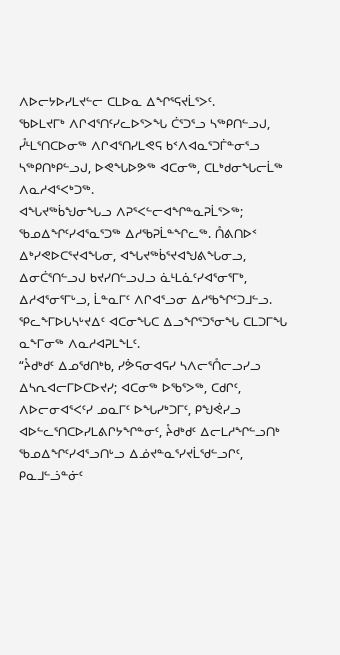ᐱᐅᓕᔭᐅᓯᒪᔪᓪᓕ ᑕᒪᐅᓇ ᐃᖏᕐᕋᔪᒫᕐᐳᑦ.
ᖃᐅᒪᔪᒥᒃ ᐱᒋᐊᕐᑎᑦᓯᓚᐅᕐᐳᖓ ᑖᕐᑐᕐᓗ ᓴᖅᑭᑎᓪᓗᒍ, ᓮᒻᒪᕐᑎᑕᐅᓂᖅ ᐱᒋᐊᕐᑎᓯᒪᕙᕋ ᑲᑉᐱᐊᓇᕐᑐᒦᓐᓂᕐᓗ ᓴᖅᑭᑎᒃᑭᓪᓗᒍ, ᐅᕙᖓᐅᕗᖅ ᐊᑕᓂᖅ, ᑕᒪᒃᑯᓂᖓᓕᒫᖅ ᐱᓇᓱᐊᕐᐸᒃᑐᖅ.
ᐊᖓᔪᖅᑳᖑᓂᖓᓗ ᐱᕈᕐᐸᓪᓕᐊᖏᓐᓇᕈᒫᕐᐳᖅ; ᖃᓄᐃᖏᑦᓯᐊᕐᓇᕐᑐᖅ ᐃᓱᖃᕈᒫᓐᖏᓚᖅ. ᑍᕕᑎᐅᑉ ᐃᒃᓯᕙᐅᑕᕐᔪᐊᖓᓂ, ᐊᖓᔪᖅᑳᕐᔪᐊᖑᕕᖓᓂᓗ, ᐃᓂᑖᕐᑎᓪᓗᒍ ᑲᔪᓯᑎᓪᓗᒍᓗ ᓈᒻᒪᓈᑦᓯᐊᕐᓂᕐᒥᒃ, ᐃᓱᐊᕐᓂᕐᒥᒡᓗ, ᒫᓐᓇᒥᑦ ᐱᒋᐊᕐᓗᓂ ᐃᓱᖃᖏᑦᑐᒧᓪᓗ. ᕿᓚᖕᒥᐅᒐᓴᒡᔪᐃᑦ ᐊᑕᓂᖓᑕ ᐃᓗᖏᕐᑐᕐᓂᖓ ᑕᒪᑐᒥᖓ ᓇᖕᒥᓂᖅ ᐱᓇᓱᐊᕈᒪᖕᒪᑦ.
“ᔧᑯᒃᑯᑦ ᐃᓄᖁᑎᒃᑲ, ᓯᕘᕋᓂᐊᕋᓯ ᓴᐱᓕᕐᑍᓕᓗᓯᓗ ᐃᓴᕆᐊᓕᒥᐅᑕᐅᔪᓯ; ᐊᑕᓂᖅ ᐅᖃᕐᐳᖅ, ᑕᑯᒋᑦ, ᐱᐅᓕᓂᐊᕐᐸᑦᓯ ᓄᓇᒥᑦ ᐅᖓᓯᒃᑐᒥᑦ, ᑭᖑᕚᓯᓗ ᐊᐅᓪᓚᕐᑎᑕᐅᓯᒪᕕᒋᔭᖏᓐᓂᑦ, ᔧᑯᒃᑯᑦ ᐃᓕᒪᓱᖏᓪᓗᑎᒃ ᖃᓄᐃᖏᑦᓯᐊᕐᓗᑎᒡᓗ ᐃᓅᔪᓐᓇᕐᓯᔪᒫᖁᓪᓗᒋᑦ, ᑭᓇᒧᓪᓘᓐᓃᑦ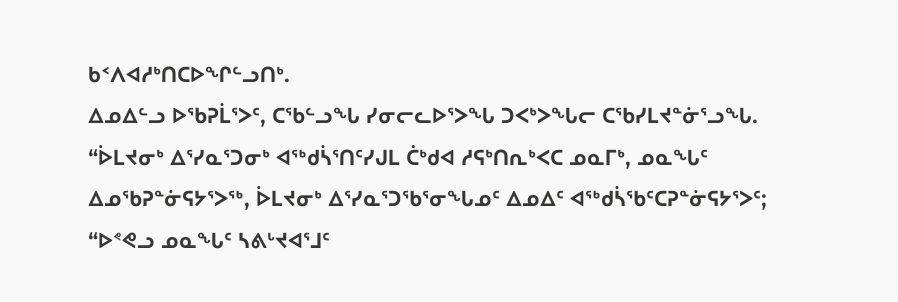ᑲᑉᐱᐊᓱᒃᑎᑕᐅᖏᓪᓗᑎᒃ.
ᐃᓄᐃᓪᓗ ᐅᖃᕈᒫᕐᐳᑦ, ᑕᖃᓪᓗᖓ ᓯᓂᓕᓚᐅᕐᐳᖓ ᑐᐸᒃᐳᖓᓕ ᑕᖃᓯᒪᔪᓐᓃᕐᓗᖓ.
“ᐆᒪᔪᓂᒃ ᐃᕐᓯᓇᕐᑐᓂᒃ ᐊᖅᑯᓵᕐᑎᑦᓯᒍᒪ ᑖᒃᑯᐊ ᓱᕋᒃᑎᕆᒃᐸᑕ ᓄᓇᒥᒃ, ᓄᓇᖓᑦ ᐃᓄᖃᕈᓐᓃᕋᔭᕐᐳᖅ, ᐆᒪᔪᓂᒃ ᐃᕐᓯᓇᕐᑐᖃᕐᓂᖓᓄᑦ ᐃᓄᐃᑦ ᐊᖅᑯᓵᖃᑦᑕᕈᓐᓃᕋᔭᕐᐳᑦ;
“ᐅᕝᕙᓗ ᓄᓇᖓᑦ ᓴᕕᒡᔪᐊᕐᒧᑦ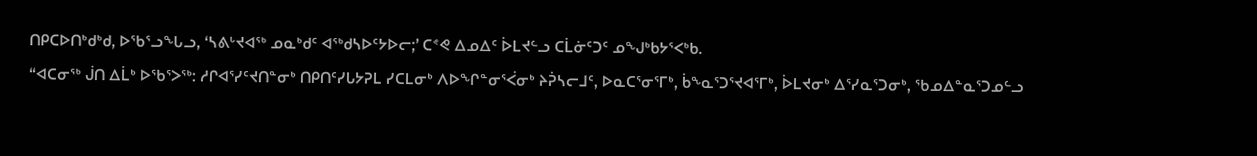ᑎᑭᑕᐅᑎᒃᑯᒃᑯ, ᐅᖃᕐᓗᖓᓗ, ‘ᓴᕕᒡᔪᐊᖅ ᓄᓇᒃᑯᑦ ᐊᖅᑯᓴᐅᑦᔭᐅᓕ;’ ᑕᕝᕙ ᐃᓄᐃᑦ ᐆᒪᔪᓪᓗ ᑕᒫᓃᑦᑐᑦ ᓄᖑᒃᑲᔭᕐᐸᒃᑲ.
“ᐊᑕᓂᖅ ᒎᑎ ᐃᒫᒃ ᐅᖃᕐᐳᖅ: ᓱᒋᐊᕐᓯᑦᔪᑎᓐᓂᒃ ᑎᑭᑎᑦᓯᒐᔭᕈᒪ ᓯᑕᒪᓂᒃ ᐱᐅᖏᓐᓂᕐᐹᓂᒃ ᔨᕉᓴᓕᒧᑦ, ᐅᓇᑕᕐᓂᕐᒥᒃ, ᑳᖕᓇᕐᑐᕐᔪᐊᕐᒥᒃ, ᐆᒪᔪᓂᒃ ᐃᕐᓯᓇᕐᑐᓂᒃ, ᖃᓄᐃᓐᓇᕐᑐᓄᓪᓗ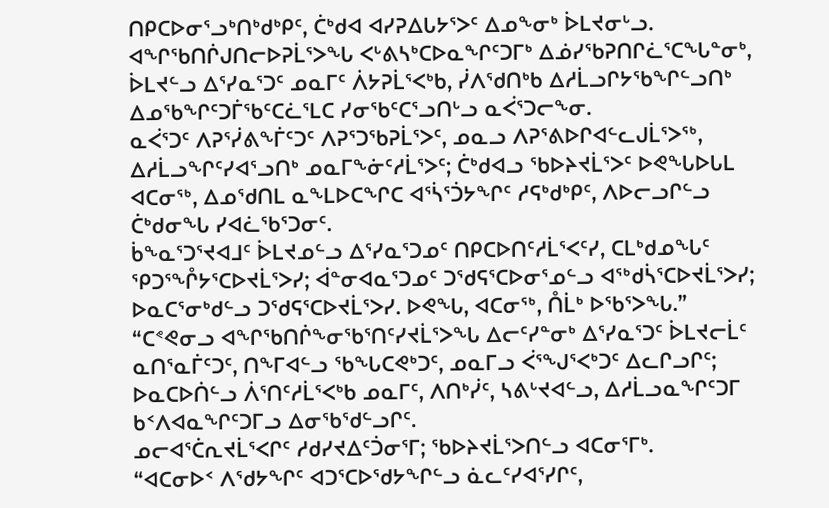ᑎᑭᑕᐅᓂᕐᓗᒃᑎᒃᑯᒃᑭᑦ, ᑖᒃᑯᐊ ᐊᓯᕈᐃᒐᔭᕐᐳᑦ ᐃᓄᖕᓂᒃ ᐆᒪᔪᓂᒡᓗ.
ᐊᖏᖃᑎᒌᒍᑎᓕᐅᕈᒫᕐᐳᖓ ᐸᒡᕕᓴᒃᑕᐅᓇᖏᑦᑐᒥᒃ ᐃᓅᓯᖃᕈᑎᒋᓛᕐᑕᖓᓐᓂᒃ, ᐆᒪᔪᓪᓗ ᐃᕐᓯᓇᕐᑐᑦ ᓄᓇᒥᑦ ᐲᔭᕈᒫᕐᐸᒃᑲ, ᓰᐱᖁᑎᒃᑲ ᐃᓱᒫᓗᒋᔭᖃᖏᓪᓗᑎᒃ ᐃᓄᖃᖏᑦᑐᒦᖃᑦᑕᓛᕐᒪᑕ ᓯᓂᖃᑦᑕᕐᓗᑎᒡᓗ ᓇᐹᕐᑐᓕᖕᓂ.
ᓇᐹᕐᑐᑦ ᐱᕈᕐᓰᕕᖕᒦᑦᑐᑦ ᐱᕈᕐᑐᖃᕈᒫᕐᐳᑦ, ᓄᓇᓗ ᐱᕈᕐᕕᐅᒋᐊᓪᓚᒍᒫᕐᐳᖅ, ᐃᓱᒫᓗᖏᑦᓯᐊᕐᓗᑎᒃ ᓄᓇᒥᖕᓃᑦᓱᒫᕐᐳᑦ; ᑖᒃᑯᐊᓗ ᖃᐅᔨᔪᒫᕐᐳᑦ ᐅᕙᖓᐅᒐᒪ ᐊᑕᓂᖅ, ᐃᓄᖁᑎᒪ ᓇᖕᒪᐅᑕᖏᑕ ᐊᕐᓵᕐᑑᔭᖏᑦ ᓱᕋᒃᑯᒃᑭᑦ, ᐱᐅᓕᓗᒋᓪᓗ ᑖᒃᑯᓂᖓ ᓯᐊᓛᖃᕐᑐᓂᑦ.
ᑳᖕᓇᕐᑐᕐᔪᐊᒧᑦ ᐆᒪᔪᓄᓪᓗ ᐃᕐᓯᓇᕐᑐᓄᑦ ᑎᑭᑕᐅᑎᑦᓱᒫᕐᐸᑦᓯ, ᑕᒪᒃᑯᓄᖓᑦ ᕿᑐᕐᖎᔭᕐᑕᐅᔪᒫᕐᐳᓯ; ᐋᓐᓂᐊᓇᕐᑐᓄᑦ ᑐᖁᕋᕐᑕᐅᓂᕐᓄᓪᓗ ᐊᖅᑯᓵᕐᑕᐅᔪᒫᕐᐳᓯ; ᐅᓇᑕᕐᓂᒃᑯᓪᓗ ᑐᖁᕋᕐᑕᐅᔪᒫᕐᐳᓯ. ᐅᕙᖓ, ᐊᑕᓂᖅ, ᑍᒫᒃ ᐅᖃᕐᐳᖓ.”
“ᑕᕝᕙᓂᓗ ᐊᖏᖃᑎᒌᖕᓂᖃᕐᑎᑦᓯᔪᒫᕐᐳᖓ ᐃᓕᑦᓯᓐᓂᒃ ᐃᕐᓯᓇᕐᑐᑦ ᐆᒪᔪᓕᒫᑦ ᓇᑎᕐᓇᒦᑦᑐᑦ, ᑎᖕᒥᐊᓪᓗ ᖃᖓᑕᕙᒃᑐᑦ, ᓄᓇᒥᓗ ᐹᕐᖑᕐᐸᒃᑐᑦ ᐃᓚᒋᓗᒋᑦ; ᐅᓇᑕᐅᑏᓪᓗ ᐲᕐᑎᑦᓱᒫᕐᐸᒃᑲ ᓄᓇᒥᑦ, ᐱᑎᒃᓰᑦ, ᓴᕕᒡᔪᐊᓪᓗ, ᐃᓱᒫᓗᓇᖏᑦᑐᒥ ᑲᑉᐱᐊᓇᖏᑦᑐᒥᓗ ᐃᓂᖃᖁᓪᓗᒋᑦ.
ᓄᓕᐊᕐᑖᕆᔪᒫᕐᐸᒋᑦ ᓱᑯᓯᔪᐃᑦᑑᓂᕐᒥ; ᖃᐅᔨᔪᒫᕐᐳᑎᓪᓗ ᐊᑕᓂᕐᒥᒃ.
“ᐊᑕᓂᐅᑉ ᐱᖁᔭᖏᑦ ᐊᑐᕐᑕᐅᖁᔭᖏᓪᓗ ᓈᓚᑦᓯᐊᕐᓯᒋᑦ,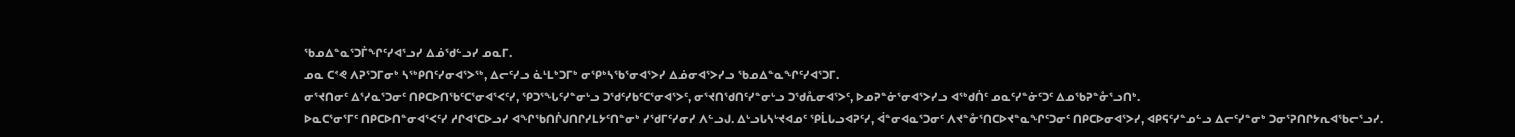ᖃᓄᐃᓐᓇᕐᑐᒦᖏᑦᓯᐊᕐᓗᓯ ᐃᓅᖁᓪᓗᓯ ᓄᓇᒥ.
ᓄᓇ ᑕᕝᕙ ᐱᕈᕐᑐᒥᓂᒃ ᓴᖅᑭᑎᑦᓯᓂᐊᕐᐳᖅ, ᐃᓕᑦᓯᓗ ᓈᒻᒪᒃᑐᒥᒃ ᓂᕿᒃᓴᖃᕐᓂᐊᕐᐳᓯ ᐃᓅᓂᐊᕐᐳᓯᓗ ᖃᓄᐃᓐᓇᖏᑦᓯᐊᕐᑐᒥ.
ᓂᕐᔪᑎᓂᑦ ᐃᕐᓯᓇᕐᑐᓂᑦ ᑎᑭᑕᐅᑎᖃᑦᑕᕐᓂᐊᕐᐸᑦᓯ, ᕿᑐᕐᖓᑦᓯᓐᓂᒡᓗ ᑐᖁᑦᓯᑲᑦᑕᕐᓂᐊᕐᐳᑦ, ᓂᕐᔪᑎᖁᑎᑦᓯᓐᓂᒡᓗ ᑐᖁᕅᓂᐊᕐᐳᑦ, ᐅᓄᕈᓐᓃᕐᓂᐊᕐᐳᓯᓗ ᐊᖅᑯᑏᑦ ᓄᓇᑦᓯᓐᓃᑦᑐᑦ ᐃᓄᖃᕈᓐᓁᕐᓗᑎᒃ.
ᐅᓇᑕᕐᓂᕐᒥᑦ ᑎᑭᑕᐅᑎᓐᓂᐊᕐᐸᑦᓯ ᓱᒋᐊᕐᑕᐅᓗᓯ ᐊᖏᖃᑎᒌᒍᑎᒋᓯᒪᔭᑦᑎᓐᓂᒃ ᓯᖁᒥᑦᓯᓂᓯ ᐱᓪᓗᒍ. ᐃᒡᓗᒐᓴᒡᔪᐊᓄᑦ ᕿᒫᒐᓗᐊᕈᑦᓯ, ᐋᓐᓂᐊᓇᕐᑐᓂᑦ ᐱᔪᓐᓁᕐᑎᑕᐅᔪᓐᓇᖏᑦᑐᓂᑦ ᑎᑭᑕᐅᓂᐊᕐᐳᓯ, ᐊᑭᕋᑦᓯᓐᓄᓪᓗ ᐃᓕᑦᓯᓐᓂᒃ ᑐᓂᕐᕈᑎᒋᔭᕆᐊᖃᓕᕐᓗᓯ.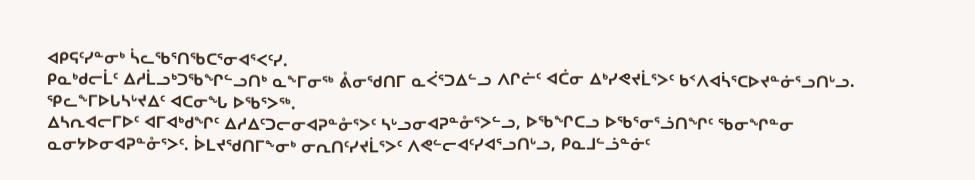ᐊᑭᕋᑦᓯᓐᓂᒃ ᓵᓚᖃᕐᑎᖃᑕᕐᓂᐊᕐᐸᑦᓯ.
ᑭᓇᒃᑯᓕᒫᑦ ᐃᓱᒫᓗᒃᑐᖃᖏᓪᓗᑎᒃ ᓇᖕᒥᓂᖅ ᕔᓂᖁᑎᒥ ᓇᐹᕐᑐᐃᓪᓗ ᐱᒋᓖᑦ ᐊᑖᓂ ᐃᒃᓯᕙᔪᒫᕐᐳᑦ ᑲᑉᐱᐊᓵᕐᑕᐅᔪᓐᓃᕐᓗᑎᒡᓗ. ᕿᓚᖕᒥᐅᒐᓴᒡᔪᐃᑦ ᐊᑕᓂᖓ ᐅᖃᕐᐳᖅ.
ᐃᓴᕆᐊᓕᒥᐅᑦ ᐊᒥᐊᒃᑯᖏᑦ ᐃᓱᐃᑦᑐᓕᓂᐊᕈᓐᓁᕐᐳᑦ ᓴᒡᓗᓂᐊᕈᓐᓁᕐᐳᓪᓗ, ᐅᖃᖏᑕᓗ ᐅᖃᕐᓂᕐᓘᑎᖏᑦ ᖃᓂᖏᓐᓂ ᓇᓂᔭᐅᓂᐊᕈᓐᓁᕐᐳᑦ. ᐆᒪᔪᖁᑎᒥᖕᓂᒃ ᓂᕆᑎᑦᓯᔪᒫᕐᐳᑦ ᐱᕙᓪᓕᐊᑦᓯᐊᕐᓗᑎᒡᓗ, ᑭᓇᒧᓪᓘᓐᓃᑦ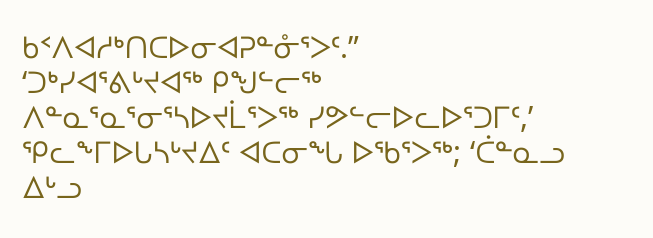ᑲᑉᐱᐊᓱᒃᑎᑕᐅᓂᐊᕈᓐᓁᕐᐳᑦ.”
‘ᑐᒃᓯᐊᕐᕕᒡᔪᐊᖅ ᑭᖑᓪᓕᖅ ᐱᓐᓇᕐᓇᕐᓂᕐᓴᐅᔪᒫᕐᐳᖅ ᓯᕗᓪᓕᐅᓚᐅᕐᑐᒥᑦ,’ ᕿᓚᖕᒥᐅᒐᓴᒡᔪᐃᑦ ᐊᑕᓂᖓ ᐅᖃᕐᐳᖅ; ‘ᑖᓐᓇᓗ ᐃᒡᓗ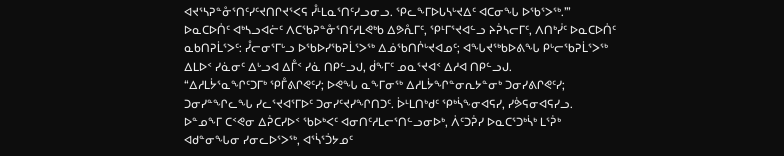ᐊᔪᕐᓴᕈᓐᓁᕐᑎᑦᓯᑦᔪᑎᒋᔪᕐᐸᕋ ᓮᒻᒪᓇᕐᑎᑦᓯᓗᓂᓗ. ᕿᓚᖕᒥᐅᒐᓴᒡᔪᐃᑦ ᐊᑕᓂᖓ ᐅᖃᕐᐳᖅ.’”
ᐅᓇᑕᐅᑏᑦ ᐊᒃᓴᓗᐊᓖᑦ ᐱᑕᖃᕈᓐᓁᕐᑎᑦᓱᒪᕙᒃᑲ ᐃᕗᕅᒥᑦ, ᕿᒻᒥᕐᔪᐊᓪᓗ ᔨᕉᓴᓕᒥᑦ, ᐱᑎᒃᓰᑦ ᐅᓇᑕᐅᑏᑦ ᓇᑲᑎᕈᒫᕐᐳᑦ: ᓮᓕᓂᕐᒥᒡᓗ ᐅᖃᐅᓯᖃᕈᒫᕐᐳᖅ ᐃᓅᖃᑎᒌᒡᔪᐊᓄᑦ; ᐊᖓᔪᖅᑲᐅᕕᖓ ᑭᒡᓕᖃᕈᒫᕐᐳᖅ ᐃᒪᐅᑉ ᓯᓈᓂᑦ ᐃᒡᓗᐊ ᐃᒤᑉ ᓯᓈ ᑎᑭᓪᓗᒍ, ᑰᖕᒥᑦ ᓄᓇᕐᔪᐊᑉ ᐃᓱᐊ ᑎᑭᓪᓗᒍ.
“ᐃᓱᒪᔮᕐᓇᖏᑦᑐᒥᒃ ᕿᒤᕕᒋᕙᑦᓯ; ᐅᕙᖓ ᓇᖕᒥᓂᖅ ᐃᓱᒪᔮᖏᓐᓂᕆᔭᓐᓂᒃ ᑐᓂᓯᕕᒋᕙᑦᓯ; ᑐᓂᓯᓐᖏᓚᖓ ᓯᓚᕐᔪᐊᕐᒥᐅᑦ ᑐᓂᓯᑦᔪᓯᖏᑎᑐᑦ. ᐆᒻᒪᑎᒃᑯᑦ ᕿᒃᓵᖕᓂᐊᕋᓯ, ᓯᕘᕋᓂᐊᕋᓯᓗ.
ᐅᓐᓄᖕᒥ ᑕᑉᕙᓂ ᐃᕉᑕᓯᐅᑉ ᖃᐅᒃᐸᑦ ᐊᓂᑎᑦᓱᒪᓕᕐᑎᓪᓗᓂᐅᒃ, ᐲᑦᑐᕉᓯ ᐅᓇᑕᕐᑐᒃᓵᒃ ᒪᕐᕉᒃ ᐊᑯᓐᓂᖓᓂ ᓯᓂᓚᐅᕐᐳᖅ, ᐊᕐᓵᕐᑑᔭᓄᑦ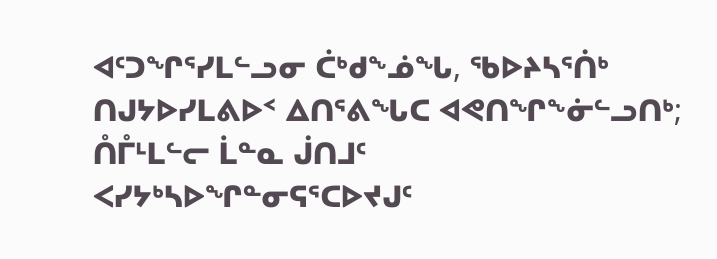ᐊᑦᑐᖏᕐᓯᒪᓪᓗᓂ ᑖᒃᑯᖕᓅᖓ, ᖃᐅᔨᓴᕐᑏᒃ ᑎᒍᔭᐅᓯᒪᕕᐅᑉ ᐃᑎᕐᕕᖓᑕ ᐊᕙᑎᖏᖕᓃᓪᓗᑎᒃ;
ᑍᒤᒻᒪᓪᓕ ᒫᓐᓇ ᒎᑎᒧᑦ ᐸᓯᔭᒃᓴᐅᖏᓐᓂᕋᕐᑕᐅᔪᒍᑦ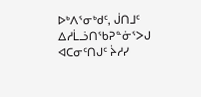ᐅᒃᐱᕐᓂᒃᑯᑦ, ᒎᑎᒧᑦ ᐃᓱᒫᓘᑎᖃᕈᓐᓃᕐᐳᒍ ᐊᑕᓂᑦᑎᒍᑦ ᔩᓱᓯ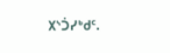᙭ᔅᑑᓯᒃᑯᑦ.